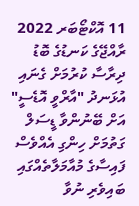11 އޮކްޓޯބަރ 2022
ރާއްޖޭގެ ކަނޑުގެ ބޮޑު ދިރާސާ ކުރުމަށް ގެނައި އުޅަނދު "އާރްވީ އޮޑެސީ" އަށް ބޭނުންވާ ޑީސަލް ގަތުމަށް ހިންގި އެއްވެސް ފައިސާގެ މުއާމަލާތެއްގައި ބައިވެރި ނުވާ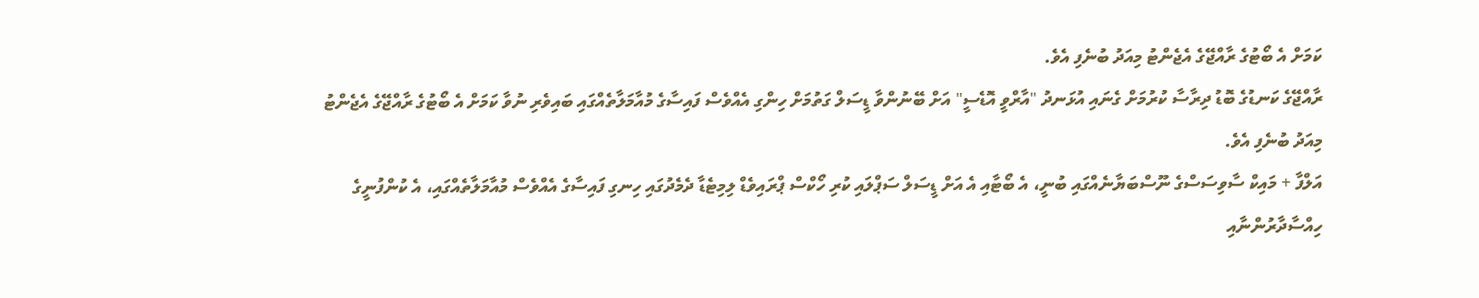ކަމަށް އެ ބޯޓުގެ ރާއްޖޭގެ އެޖެންޓު މިއަދު ބުނެފި އެވެ.
ރާއްޖޭގެ ކަނޑުގެ ބޮޑު ދިރާސާ ކުރުމަށް ގެނައި އުޅަނދު "އާރްވީ އޮޑެސީ" އަށް ބޭނުންވާ ޑީސަލް ގަތުމަށް ހިންގި އެއްވެސް ފައިސާގެ މުއާމަލާތެއްގައި ބައިވެރި ނުވާ ކަމަށް އެ ބޯޓުގެ ރާއްޖޭގެ އެޖެންޓު މިއަދު ބުނެފި އެވެ.
އަލްފާ + މައިކް ސާވިސަސްގެ ނޫސްބަޔާނެއްގައި ބުނީ، އެ ބޯޓާއި އެ އަށް ޑީސަލް ސަޕްލައި ކުރި ހޯކްސް ޕްރައިވެޑް ލިމިޓެޑާ ދެމެދުގައި ހިނގި ފައިސާގެ އެއްވެސް މުއާމަލާތެއްގައި، އެ ކުންފުނީގެ ހިއްސާދާރުންނާއި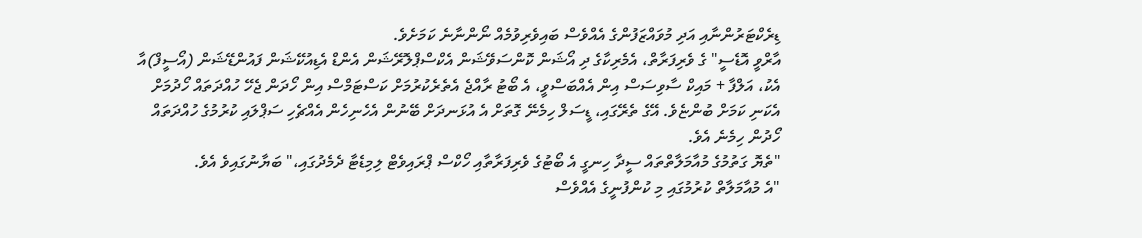ޑިރެކްޓަރުންނާއި އަދި މުވައްޒަފުންގެ އެއްވެސް ބައިވެރިވުމެއް ނޯންނާނެ ކަމަށެވެ.
އާރްވީ އޮޑެސީ" ގެ ވެރިފަރާތް، އެމެރިކާގެ ދި އޯޝަން ކޮންސަވޭޝަން އެކްސްޕްލޮރޭޝަން އެންޑް އެޑިއުކޭޝަން ފައުންޑޭޝަން (އޯސީފް)އާ އެކު، އަލްފާ + މައިކް ސާވިސަސް އިން އެއްބަސްވީ، އެ ބޯޓު ރާއްޖެ އެތެރެކުރުމަށް ކަސްޓަމްސް އިން ހޯދަން ޖެހޭ ހުއްދަތައް ހޯދުމަށް އެކަނި ކަމަށް ބުންޏެވެ. އޭގެ ތެރޭގައި، ޑީސަލް ހިމެނޭ ގޮތަށް އެ އުޅަނދަށް ބޭނުން އެހެނިހެން އެއްޗެހި ސަޕްލައި ކުރުމުގެ ހުއްދަތައް ހޯދުން ހިމެނެ އެވެ.
"ތެޔޮ ގަތުމުގެ މުއާމަލާތްތައް ސީދާ ހިނގީ އެ ބޯޓުގެ ވެރިފަރާތާއި ހޯކްސް ޕްރައިވެޓް ލިމިޑެޓާ ދެމެދުގައި،" ބަޔާނުގައިވެ އެވެ.
"އެ މުއާމަލާތް ކުރުމުގައި މި ކުންފުނީގެ އެއްވެސް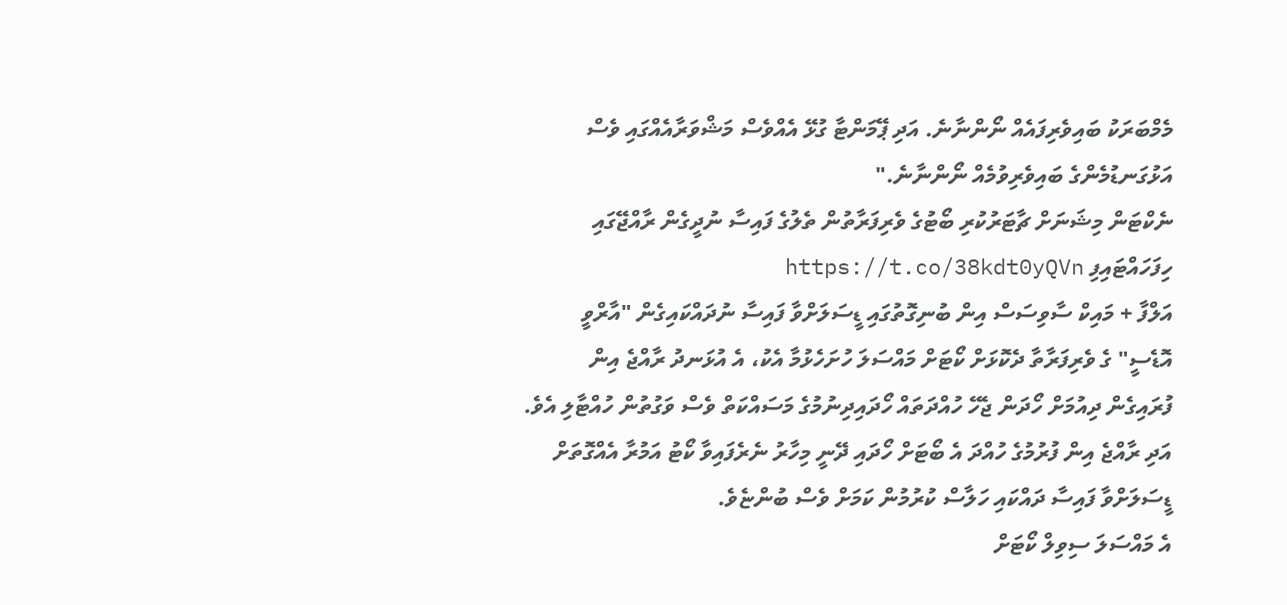މެމްބަރަކު ބައިވެރިފައެއް ނޯންނާނެ. އަދި ޕޭމަންޓާ ގުޅޭ އެއްވެސް މަޝްވަރާއެއްގައި ވެސް އަޅުގަނޑުމެންގެ ބައިވެރިވުމެއް ނޯންނާނެ."
ނެކްޓަން މިޝަނަށް ޗާޓަރުކުރި ބޯޓުގެ ވެރިފަރާތުން ތެލުގެ ފައިސާ ނުދީގެން ރާއްޖޭގައި ހިފަހައްޓައިފި https://t.co/38kdt0yQVn
އަލްފާ + މައިކް ސާވިސަސް އިން ބުނިގޮތުގައި ޑީސަލަށްވާ ފައިސާ ނުދައްކައިގެން "އާރްވީ އޮޑެސީ" ގެ ވެރިފަރާތާ ދެކޮޅަށް ކޯޓަށް މައްސަލަ ހުށަހެޅުމާ އެކު، އެ އުޅަނދު ރާއްޖެ އިން ފުރައިގެން ދިއުމަށް ހޯދަން ޖެހޭ ހުއްދަތައް ހޯދައިދިނުމުގެ މަސައްކަތް ވެސް ވަގުތުން ހުއްޓާލި އެވެ. އަދި ރާއްޖެ އިން ފުރުމުގެ ހުއްދަ އެ ބޯޓަށް ހޯދައި ދޭނީ މިހާރު ނެރެފައިވާ ކޯޓު އަމުރާ އެއްގޮތަށް ޑީސަލަށްވާ ފައިސާ ދައްކައި ހަލާސް ކުރުމުން ކަމަށް ވެސް ބުންޏެވެ.
އެ މައްސަލަ ސިވިލް ކޯޓަށް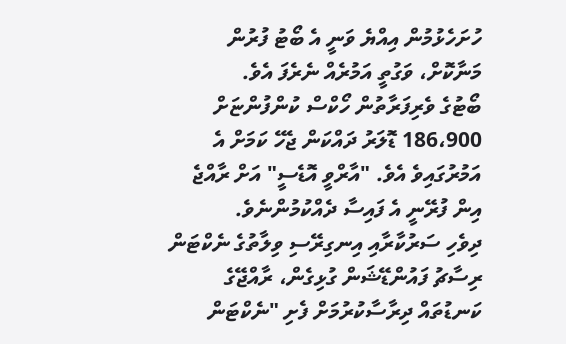ހުށަހެޅުމުން އިއްޔެ ވަނީ އެ ބޯޓު ފުރުން މަނާކޮށް، ވަގުތީ އަމުރެއް ނެރެފަ އެވެ.
ބޯޓުގެ ވެރިފަރާތުން ހޯކްސް ކުންފުންޏަށް 186،900 ޑޮލަރު ދައްކަން ޖެހޭ ކަމަށް އެ އަމުރުގައިވެ އެވެ. "އާރްވީ އޮޑެސީ" އަށް ރާއްޖެ އިން ފުރޭނީ އެ ފައިސާ ދެއްކުމުންނެވެ.
ދިވެހި ސަރުކާރާއި އިނގިރޭސި ވިލާތުގެ ނެކްޓަން ރިސާޗު ފައުންޑޭޝަން ގުޅިގެން، ރާއްޖޭގެ ކަނޑުތައް ދިރާސާކުރުމަށް ފެށި "ނެކްޓަން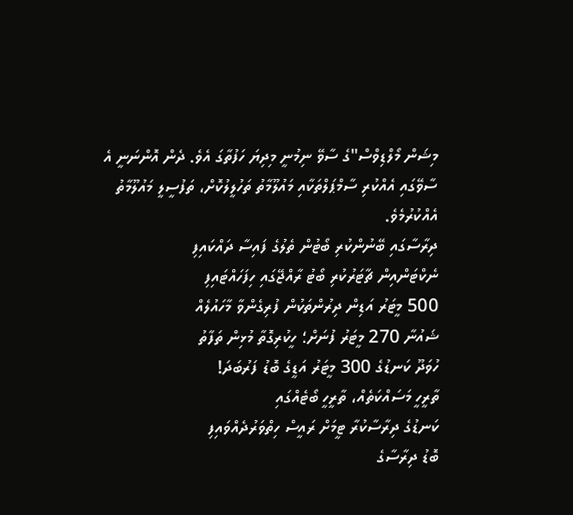މިޝަން މޯލްޑިވްސް"ގެ ސާވޭ ނިމުނީ މިދިޔަ ހަފުތާގަ އެވެ. ދެން އޮންނަނީ އެ ސާވޭގައި އެއްކުރި ސާމްޕަލްތަކާއި މައުލޫމާތު ތަހުލީލުކޮށް، ތަފުސީލީ މައުލޫމާތު އެއްކުރުމެވެ.
ދިރާސާގައި ބޭނުންކުރި ބޯޓުން ތެލުގެ ފައިސާ ދައްކައިފި
ނެކްޓަންއިން ޗާޓަރުކުރި ބޯޓު ރާއްޖޭގައި ހިފަހައްޓައިފި
500 މީޓަރު އަޑިން ދިރުންތަކުން ފުރިގެންވާ މާހައުލެއް
ޝައުނާ 270 މީޓަރު ފުނަށް؛ ހީކުރިގޮތާ މުޅިން ތަފާތު
ހުވަދޫ ކަނޑުގެ 300 މީޓަރު އަޑީގެ ބޮޑު ފަރުބަދަ!
ތާރީހީ މަސައްކަތެއް، ތާރީހީ ބޯޓެއްގައި
ކަނޑުގެ ދިރާސާކުރާ ޓީމަށް ރައީސް ހިތްވަރުދެއްވައިފި
ބޮޑު ދިރާސާގެ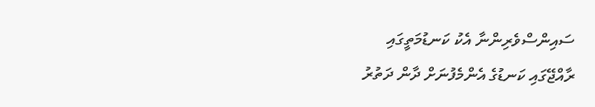ސައިންސްވެރިންނާ އެކު ކަނޑުމަތީގައި
ރާއްޖޭގައި ކަނޑުގެ އެންމެފުނަށް ދާން ދަތުރު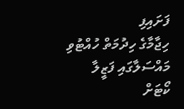ފަށައިފި
ހިޖާމާގެ ހިދުމަތް ހުއްޓުވި މައްސަލާގައި ފަޒީލާ ކޯޓަށް